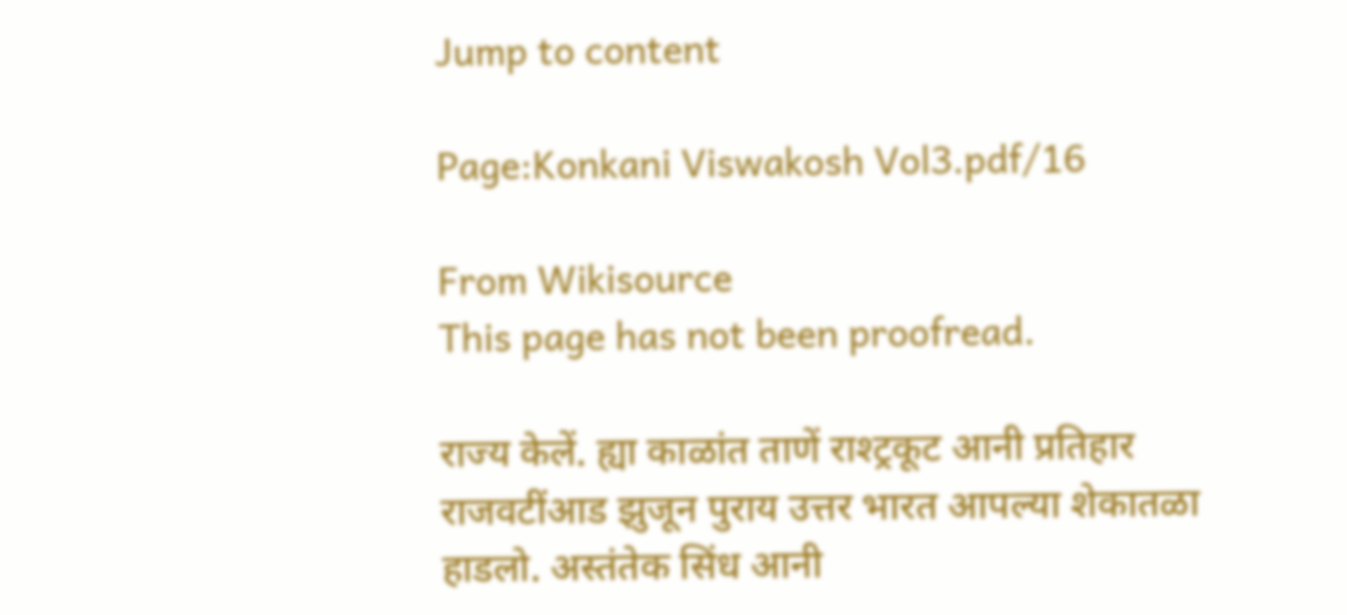Jump to content

Page:Konkani Viswakosh Vol3.pdf/16

From Wikisource
This page has not been proofread.

राज्य केलें. ह्या काळांत ताणें राश्ट्रकूट आनी प्रतिहार राजवटींआड झुजून पुराय उत्तर भारत आपल्या शेकातळा हाडलो. अस्तंतेक सिंध आनी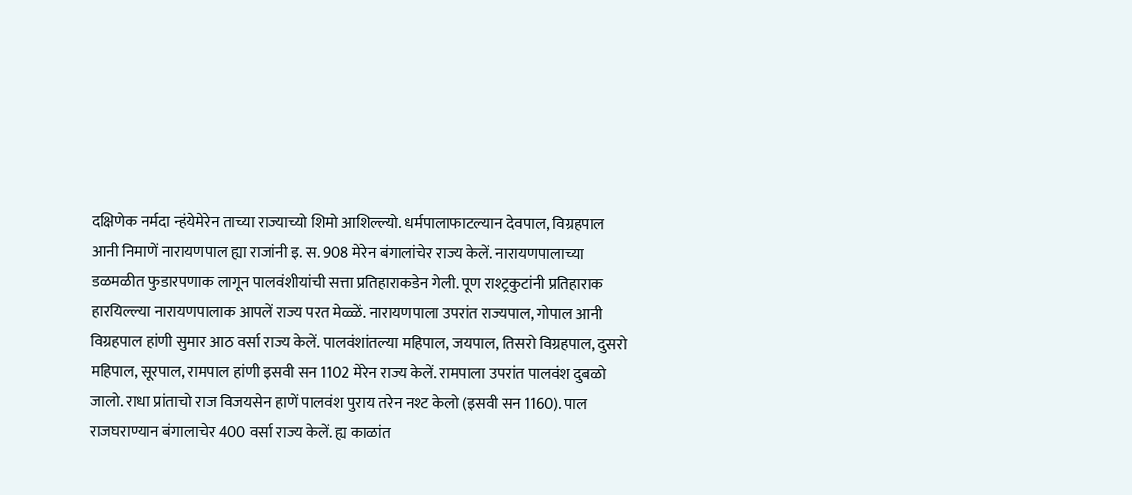दक्षिणेक नर्मदा न्हंयेमेरेन ताच्या राज्याच्यो शिमो आशिल्ल्यो. धर्मपालाफाटल्यान देवपाल, विग्रहपाल आनी निमाणें नारायणपाल ह्या राजांनी इ. स. 908 मेरेन बंगालांचेर राज्य केलें. नारायणपालाच्या डळमळीत फुडारपणाक लागून पालवंशीयांची सत्ता प्रतिहाराकडेन गेली. पूण राश्ट्रकुटांनी प्रतिहाराक हारयिल्ल्या नारायणपालाक आपलें राज्य परत मेळ्ळें. नारायणपाला उपरांत राज्यपाल, गोपाल आनी विग्रहपाल हांणी सुमार आठ वर्सा राज्य केलें. पालवंशांतल्या महिपाल, जयपाल, तिसरो विग्रहपाल, दुसरो महिपाल, सूरपाल, रामपाल हांणी इसवी सन 1102 मेरेन राज्य केलें. रामपाला उपरांत पालवंश दुबळो जालो. राधा प्रांताचो राज विजयसेन हाणें पालवंश पुराय तरेन नश्ट केलो (इसवी सन 1160). पाल राजघराण्यान बंगालाचेर 400 वर्सा राज्य केलें. ह्य काळांत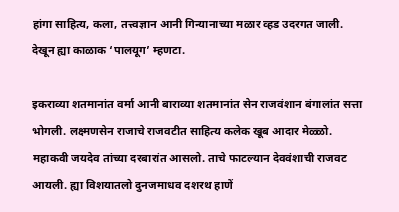हांगा साहित्य, कला, तत्त्वज्ञान आनी गिन्यानाच्या मळार व्हड उदरगत जाली. देखून ह्या काळाक ‘पालयूग’ म्हणटा.

इकराव्या शतमानांत वर्मा आनी बाराव्या शतमानांत सेन राजवंशान बंगालांत सत्ता भोगली. लक्ष्मणसेन राजाचे राजवटीत साहित्य कलेक खूब आदार मेळ्ळो. महाकवी जयदेव तांच्या दरबारांत आसलो. ताचे फाटल्यान देववंशाची राजवट आयली. ह्या विशयातलो दुनजमाधव दशरथ हाणें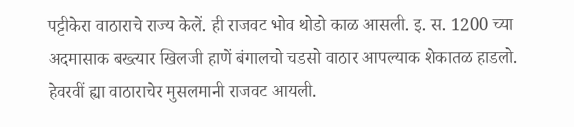पट्टीकेरा वाठाराचे राज्य केलें. ही राजवट भोव थोडो काळ आसली. इ. स. 1200 च्या अदमासाक बख्त्यार खिलजी हाणें बंगालचो चडसो वाठार आपल्याक शेकातळ हाडलो. हेवरवीं ह्या वाठाराचेर मुसलमानी राजवट आयली.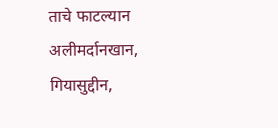ताचे फाटल्यान अलीमर्दानखान, गियासुद्दीन,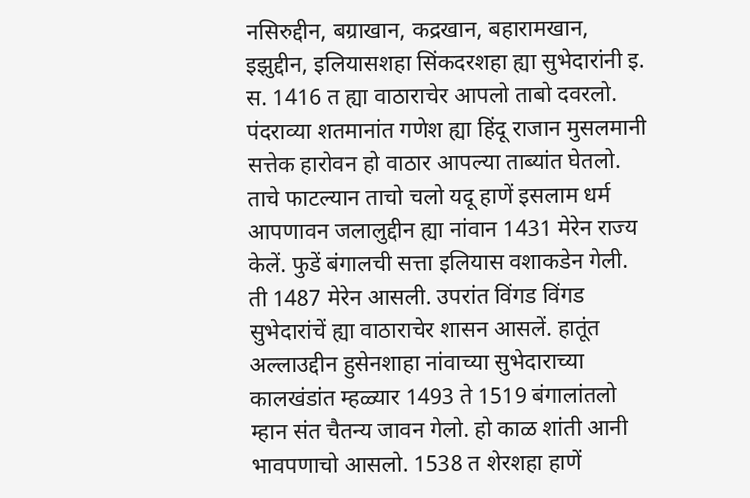नसिरुद्दीन, बग्राखान, कद्रखान, बहारामखान, इझुद्दीन, इलियासशहा सिंकदरशहा ह्या सुभेदारांनी इ. स. 1416 त ह्या वाठाराचेर आपलो ताबो दवरलो. पंदराव्या शतमानांत गणेश ह्या हिंदू राजान मुसलमानी सत्तेक हारोवन हो वाठार आपल्या ताब्यांत घेतलो. ताचे फाटल्यान ताचो चलो यदू हाणें इसलाम धर्म आपणावन जलालुद्दीन ह्या नांवान 1431 मेरेन राज्य केलें. फुडें बंगालची सत्ता इलियास वशाकडेन गेली. ती 1487 मेरेन आसली. उपरांत विंगड विंगड सुभेदारांचें ह्या वाठाराचेर शासन आसलें. हातूंत अल्लाउद्दीन हुसेनशाहा नांवाच्या सुभेदाराच्या कालखंडांत म्हळ्यार 1493 ते 1519 बंगालांतलो म्हान संत चैतन्य जावन गेलो. हो काळ शांती आनी भावपणाचो आसलो. 1538 त शेरशहा हाणें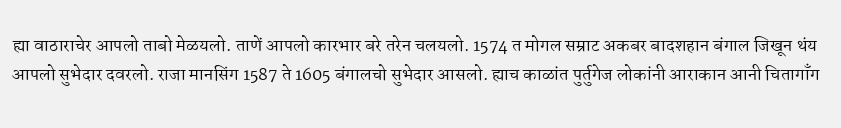ह्या वाठाराचेर आपलो ताबो मेळयलो. ताणें आपलो कारभार बरे तरेन चलयलो. 1574 त मोगल सम्राट अकबर बादशहान बंगाल जिखून थंय आपलो सुभेदार दवरलो. राजा मानसिंग 1587 ते 1605 बंगालचो सुभेदार आसलो. ह्याच काळांत पुर्तुगेज लोकांनी आराकान आनी चितागाँग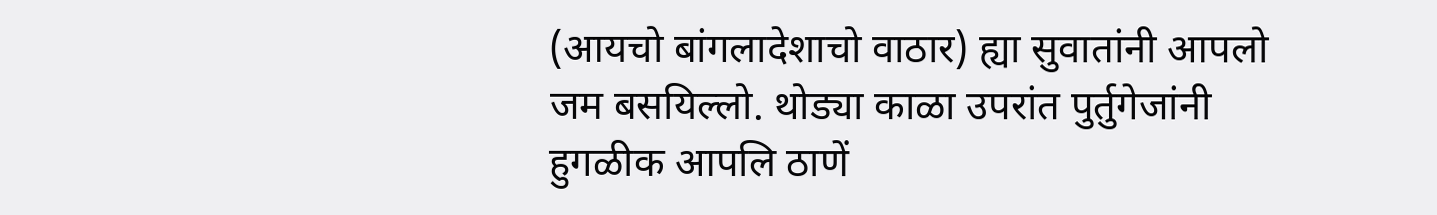(आयचो बांगलादेशाचो वाठार) ह्या सुवातांनी आपलो जम बसयिल्लो. थोड्या काळा उपरांत पुर्तुगेजांनी हुगळीक आपलि ठाणें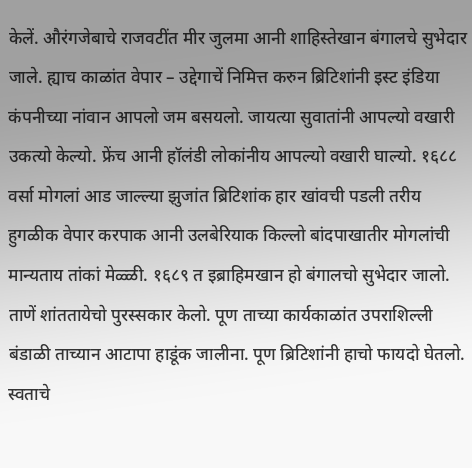केलें. औरंगजेबाचे राजवटींत मीर जुलमा आनी शाहिस्तेखान बंगालचे सुभेदार जाले. ह्याच काळांत वेपार – उद्देगाचें निमित्त करुन ब्रिटिशांनी इस्ट इंडिया कंपनीच्या नांवान आपलो जम बसयलो. जायत्या सुवातांनी आपल्यो वखारी उकत्यो केल्यो. फ्रेंच आनी हॉलंडी लोकांनीय आपल्यो वखारी घाल्यो. १६८८ वर्सा मोगलां आड जाल्ल्या झुजांत ब्रिटिशांक हार खांवची पडली तरीय हुगळीक वेपार करपाक आनी उलबेरियाक किल्लो बांदपाखातीर मोगलांची मान्यताय तांकां मेळ्ळी. १६८९ त इब्राहिमखान हो बंगालचो सुभेदार जालो. ताणें शांततायेचो पुरस्सकार केलो. पूण ताच्या कार्यकाळांत उपराशिल्ली बंडाळी ताच्यान आटापा हाडूंक जालीना. पूण ब्रिटिशांनी हाचो फायदो घेतलो. स्वताचे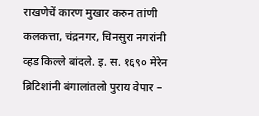राखणेचें कारण मुखार करुन तांणी कलकत्ता, चंद्रनगर, चिनसुरा नगरांनी व्हड किल्ले बांदले. इ. स. १६९० मेरेन ब्रिटिशांनी बंगालांतलो पुराय वेपार –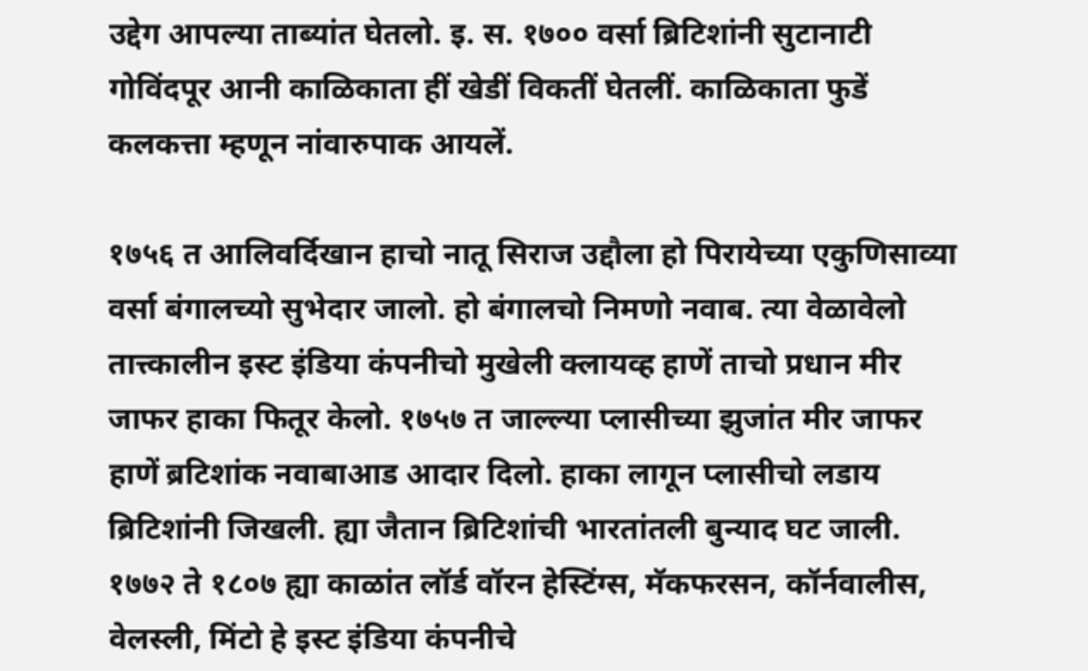उद्देग आपल्या ताब्यांत घेतलो. इ. स. १७०० वर्सा ब्रिटिशांनी सुटानाटी गोविंदपूर आनी काळिकाता हीं खेडीं विकतीं घेतलीं. काळिकाता फुडें कलकत्ता म्हणून नांवारुपाक आयलें.

१७५६ त आलिवर्दिखान हाचो नातू सिराज उद्दौला हो पिरायेच्या एकुणिसाव्या वर्सा बंगालच्यो सुभेदार जालो. हो बंगालचो निमणो नवाब. त्या वेळावेलो तात्त्कालीन इस्ट इंडिया कंपनीचो मुखेली क्लायव्ह हाणें ताचो प्रधान मीर जाफर हाका फितूर केलो. १७५७ त जाल्ल्या प्लासीच्या झुजांत मीर जाफर हाणें ब्रटिशांक नवाबाआड आदार दिलो. हाका लागून प्लासीचो लडाय ब्रिटिशांनी जिखली. ह्या जैतान ब्रिटिशांची भारतांतली बुन्याद घट जाली. १७७२ ते १८०७ ह्या काळांत लॉर्ड वॉरन हेस्टिंग्स, मॅकफरसन, कॉर्नवालीस, वेलस्ली, मिंटो हे इस्ट इंडिया कंपनीचे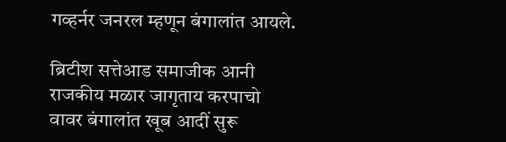गव्हर्नर जनरल म्हणून बंगालांत आयले.

ब्रिटीश सत्तेआड समाजीक आनी राजकीय मळार जागृताय करपाचो वावर बंगालांत खूब आदीं सुरू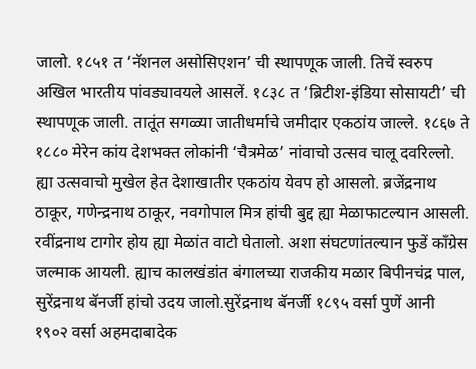जालो. १८५१ त ‘नॅशनल असोसिएशन’ ची स्थापणूक जाली. तिचें स्वरुप अखिल भारतीय पांवड्यावयले आसलें. १८३८ त ‘ब्रिटीश-इंडिया सोसायटी’ ची स्थापणूक जाली. तातूंत सगळ्या जातीधर्माचे जमीदार एकठांय जाल्ले. १८६७ ते १८८० मेरेन कांय देशभक्त लोकांनी ‘चैत्रमेळ’ नांवाचो उत्सव चालू दवरिल्लो. ह्या उत्सवाचो मुखेल हेत देशाखातीर एकठांय येवप हो आसलो. ब्रजेंद्रनाथ ठाकूर, गणेन्द्रनाथ ठाकूर, नवगोपाल मित्र हांची बुद्द ह्या मेळाफाटल्यान आसली. रवींद्रनाथ टागोर होय ह्या मेळांत वाटो घेतालो. अशा संघटणांतल्यान फुडें काँग्रेस जल्माक आयली. ह्याच कालखंडांत बंगालच्या राजकीय मळार बिपीनचंद्र पाल, सुरेंद्रनाथ बॅनर्जी हांचो उदय जालो.सुरेंद्रनाथ बॅनर्जी १८९५ वर्सा पुणें आनी १९०२ वर्सा अहमदाबादेक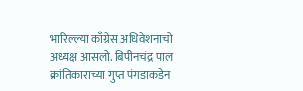भारिल्ल्या काँग्रेस अधिवेशनाचो अध्यक्ष आसलो. बिपीनचंद्र पाल क्रांतिकाराच्या गुप्त पंगडाकडेन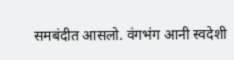समबंदीत आसलो. वंगभंग आनी स्वदेशी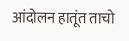आंदोलन हातूंत ताचो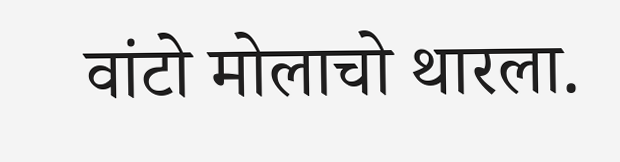वांटो मोलाचो थारला.